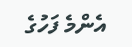އެންމެ ފަހުގެ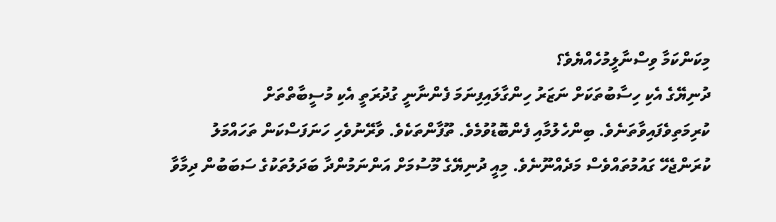މިކަންކަމާ ވިސްނާލީމުހެއްޔެވެ؟
ދުނިޔޭގެ އެކި ހިސާބުތަކަށް ނަޒަރު ހިންގާލައިފިނަމަ ފެންނާނީ ގުދުރަތީ އެކި މުސީބާތްތަށް ކުރިމަތިވެފައިވާތަނެވެ. ބިންހެލުމާއި ފެންބޮޑުވުމެވެ. ތޫފާންތަކެވެ. ވާރޭނުވެހި ހަނަފަސްކަން ތަހައްމަލު ކުރަންޖެހޭ ގައުމުތައްވެސް މަދެއްނޫނެވެ. މިއީ ދުނިޔޭގެ މޫސުމަށް އަންނަމުންދާ ބަދަލުތަކުގެ ސަބަބުން ދިމާވާ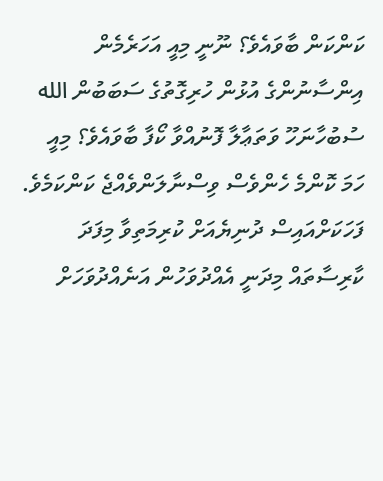ކަންކަން ބާވައެވެ؟ ނޫނީ މިއީ އަހަރެމެން އިންސާނުންގެ އުޅުން ހުރިގޮތުގެ ސަބަބުން الله ސުބުހާނަހޫ ވަތަޢާލާ ފޮނުއްވާ ކޯފާ ބާވައެވެ؟ މިއީ ހަމަ ކޮންމެ ހެންވެސް ވިސްނާލަންވެއްޖެ ކަންކަމެވެ.
ފަހަކަށްއައިސް ދުނިޔެއަށް ކުރިމަތިވާ މިފަދަ ކާރިސާތައް މިދަނީ އެއްދުވަހުން އަނެއްދުވަހަށް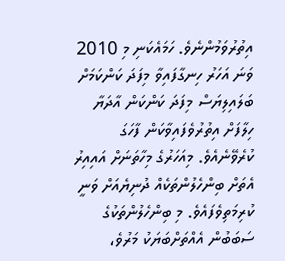އިތުރުވަމުންނެވެ. ހަމައެކަނި މި 2010 ވަނަ އަހަރު ހިނގާފައިވާ މިފަދަ ކަންކަމަށް ބަލައިލިޔަސް މިފަދަ ކަންކަން އާދަޔާ ހިލާފަށް އިތުރުވެފައިވާކަން ފާހަގަ ކުރެވޭނެއެވެ. މިއަހަރުގެ މިހާތަނަށް އައިއިރު އެތަށް ބިންހެލުންތަކެއް ދުނިޔެއަށް ވަނީ ކުރިމަތިވެފައެވެ. މި ބިންހެލުންތަކުގެ ސަބަބުން އެއްތަށްބަޔަކު މަރުވެ،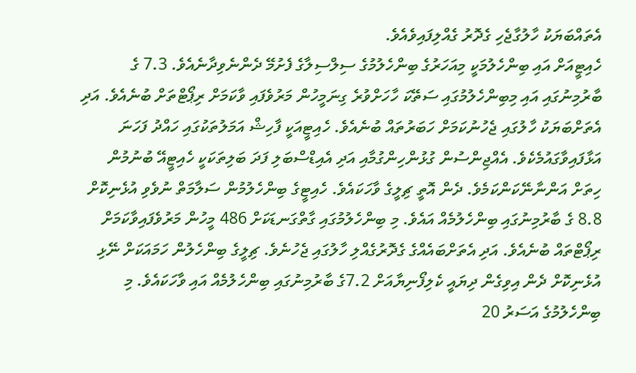އެތައްބަޔަކު ހާލުގާޖެހި ގެދޮރު ގެއްލިފައިވެއެވެ.
ހެއިޓީއަށް އައި ބިންހެލުމަކީ މިއަހަރުގެ ބިންހެލުމުގެ ސިލްސިލާގެ ފެށުމޭ ދެންނެވިދާނެއެވެ. 7.3 ގެ ބާރުމިނުގައި އައި މިބިންހެލުމުގައި ސަތޭކަ ހާހަށްވުރެ ގިނަމީހުން މަރުވެފައި ވާކަމަށް ރިޕޯޓްތަށް ބުނެއެވެ. އަދި އެތަށްބަޔަކު ހާލުގައި ޖެހުނުކަމަށް ހަބަރުތައް ބުނެއެވެ. ހެއިޓީއަކީ ފާހިޝް އަމަލުތަކުގައި ހައްދު ފަހަނަ އަޅާފައިވާގައުމެކެވެ. އެއްޖިންސުން ގުޅުންހިންގުމާއި އަދި އެއިޑްސްބަލި ފަދަ ބަލިތަކަކީ ހެއިޓީއޭ ބުނުމުން ހިތަށް އަންނާނޭކަންކަމެވެ. ދެން އޮތީ ޗިލީގެ ވާހަކައެވެ. ހެއިޓީގެ ބިންހެލުމުން ސަލާމަތް ނުވެވި އުޅެނިކޮށް 8.8 ގެ ބާރުމިނުގައި ބިންހެލުމެއް އައެވެ. މި ބިންހެލުމުގައި ގާތްގަނޑަކަށް 486 މީހުން މަރުވެފައިވާކަމަށް ރިޕޯޓްތައް ބުނެއެވެ. އަދި އެތަށްބައެއްގެ ގެދޮރުގެއްލި ހާލުގައި ޖެހުނެވެ. ޗިލީގެ ބިންހެލުން ހަމައަކަށް ނޭޅި އުޅެނިކޮށް ދެން އިވިގެން ދިޔައީ ކެލިފޯނިޔާއަށް 7.2ގެ ބާރުމިނުގައި ބިންހެލުމެއް އައި ވާހަކައެވެ. މި ބިންހެލުމުގެ އަސަރު 20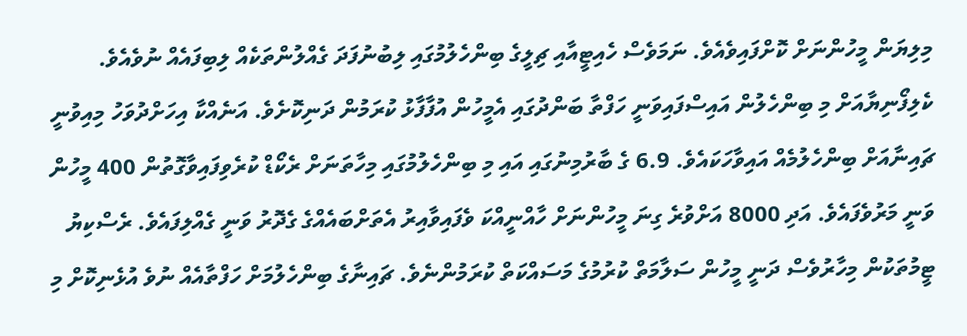މިލިޔަން މީހުންނަށް ކޮށްފައިވެއެވެ. ނަމަވެސް ހެއިޓީއާއި ޗިލީގެ ބިންހެލުމުގައި ލިބުނުފަދަ ގެއްލުންތަކެއް ލިބިފައެއް ނުވެއެވެ. ކެލިފޯނިޔާއަށް މި ބިންހެލުން އައިސްފައިވަނީ ހަފްތާ ބަންދުގައި އެމީހުން އުފާފާޅު ކުރަމުން ދަނިކޮށެވެ. އަނެއްކާ އިހަށްދުވަހު މިއިވުނީ ޗައިނާއަށް ބިންހެލުމެއް އައިވާހަކައެވެ. 6.9 ގެ ބާރުމިނުގައި އައި މި ބިންހެލުމުގައި މިހާތަނަށް ރެކޯޑް ކުރެވިފައިވާގޮތުން 400 މީހުން ވަނީ މަރުވެފައެވެ. އަދި 8000 އަށްވުރެ ގިނަ މީހުންނަށް ހާއްނީއްކަ ވެފައިވާއިރު އެތަށްބައެއްގެ ގެދޮރު ވަނީ ގެއްލިފައެވެ. ރެސްކިޔު ޓީމުތަކުން މިހާރުވެސް ދަނީ މީހުން ސަލާމަތް ކުރުމުގެ މަސައްކަތް ކުރަމުންނެވެ. ޗައިނާގެ ބިންހެލުމަށް ހަފްތާއެއް ނުވެ އުޅެނިކޮށް މި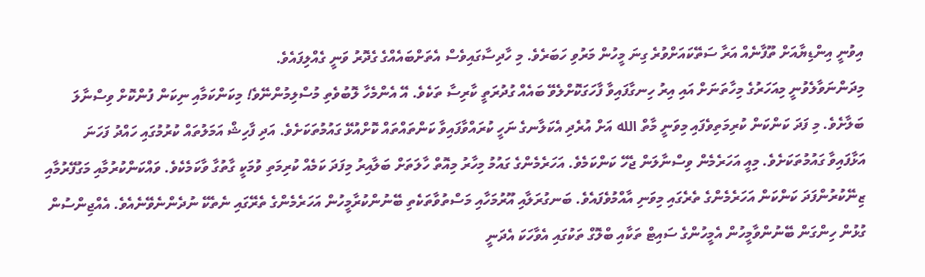އިވުނީ އިންޑިޔާއަށް ތޫފާނެއް އަރާ ސަތޭކައަށްވުރެ ގިނަ މީހުން މަރުވި ހަބަރެވެ. މި ހާދިސާގައިވެސް އެތަށްބައެއްގެ ގެދޮރު ވަނީ ގެއްލިފައެވެ.
މިދަންނަވާލެވުނީ މިއަހަރުގެ މިހާތަނަށް އައި އިރު ހިނގާފައިވާ ފާހަގަކޮށްލެވޭ ބައެއް ގުދުރަތީ ކާރިސާ ތަކެވެ. އޭ އެންމެހާ ލޮބުވެތި މުސްލިމުންނޭވެ! މިކަންކަމާއި ނިކަން ފުންކޮށް ވިސްނާލަ ބަލާށެވެ. މި ފަދަ ކަންކަން ކުރިމަތިވެފައި މިވަނީ މާތް الله އަށް އުރެދި އެކަލާނގެ ނަހީ ކުރައްވާފައިވާ ކަންތައްތައް ކޮށްއުޅޭ ގައުމުތަކަށެވެ. އަދި ފާހިޝް އަމަލުތައް ކުރުމުގައި ހައްދު ފަހަނަ އަޅާފައިވާ ގައުމުތަކަށެވެ. މިއީ އަހަރެމެން ވިސްނާލަން ޖެހޭ ކަންކަމެވެ. އަހަރެމެންގެ ގައުމު މިހާރު މިއޮތް ހާލަތަށް ބަލާއިރު މިފަދަ ކަމެއް ކުރިމަތި ވުމަކީ ގާތުގާ ވާކަމެކެވެ. ވައްކަންކުރުމާއި މަގުފޭރުމާއި ޒިނޭކުރުންފަދަ ކަންކަން އަހަރެމެންގެ ތެރެގައި މިވަނި އާއްމުވެފައެވެ. ބަނގުރަލާއި އޫރުމަހާއި މަސްތުވާތަކެތި ބޭނުންކުރާމީހުން އަހަރެމެންގެ ތެރޭގައި ނެތެކޭ ނުދެންނެވޭނެއެވެ. އެއްޖިންސުން ގުޅުން ހިންގަން ބޭނުންވާމީހުން އެމީހުންގެ ސައިޓް ތަކާއި ބްލޮގް ތަކުގައި އެވާހަކަ އެދަނީ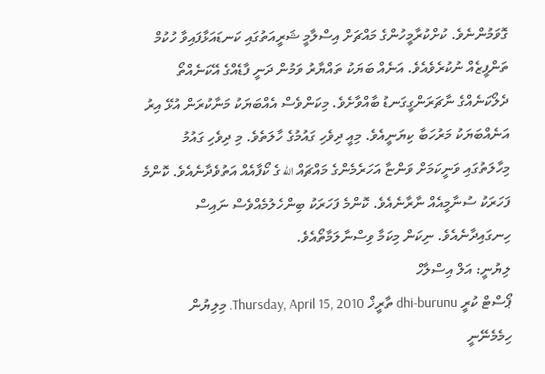ގޮވަމުންނެވެ. ކުށްކުރާމީހުންގެ މައްޗަށް އިސްލާމީ ޝަރީއަތުގައި ކަނޑައަޅާފައިވާ ހުކުމް ތަންފީޒެއް ނުކުރެވެއެވެ. އަނެއް ބަޔަކު ތައްޔާރު ވަމުން ދަނީ ފާޑެއްގެ އޭކަނެއްތޯ ދެލޯކަނެއްގެ ނާޗަރަންގީގަނޑު ބާއްވާށެވެ. މިކަންވެސް އެއްބަޔަކު މަނާކުރަން އުޅޭ އިރު އަނެއްބަޔަކު މަރުހަބާ ކިޔަނީއެވެ. މިއީ ދިވެހި ގައުމުގެ ހާލަތެވެ. މި ދިވެހި ގައުމު މިހާލަތުގައި ވަނީކަމަށް ވަންޏާ އަހަރެމެންގެ މައްޗައް الله ގެ ކޯފާއެއް އަތުވެދާނެއެވެ. ކޮންމެ ފަހަރަކު ސުނާމީއެއް ނާރާނެއެވެ. ކޮންމެ ފަހަރަކު ބިންހެލުމެއްވެސް ނައިސް ހިނގައިދާނެއެވެ. ނިކަން މިކަމާ ވިސްނާލަމާތޯއެވެ.
ލިޔުނީ: އަލް އިސްލާހް
ޕޯސްޓް ކުރީ dhi-burunu ތާރީޚް Thursday, April 15, 2010. މިލިޔުން ހިމެމެނޭނީ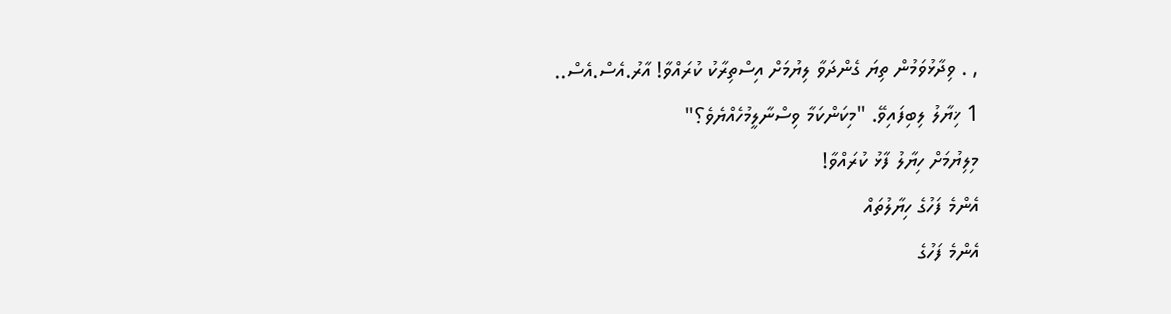, . ވިދާޅުވަމުން ތިޔަ ގެންދަވާ ލިޔުމަށް އިސްތިރާކު ކުރައްވާ! އާރު.އެސް.އެސް..
1 ޚިޔާލު ލިބިފައިވޭ. "މިކަންކަމާ ވިސްނާލީމުހެއްޔެވެ؟"
މިލިޔުމަށް ހިޔާލު ފާޅު ކުރައްވާ!
އެންމެ ފަހުގެ ހިޔާލުތައް
އެންމެ ފަހުގެ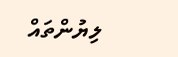ލިޔުންތައް